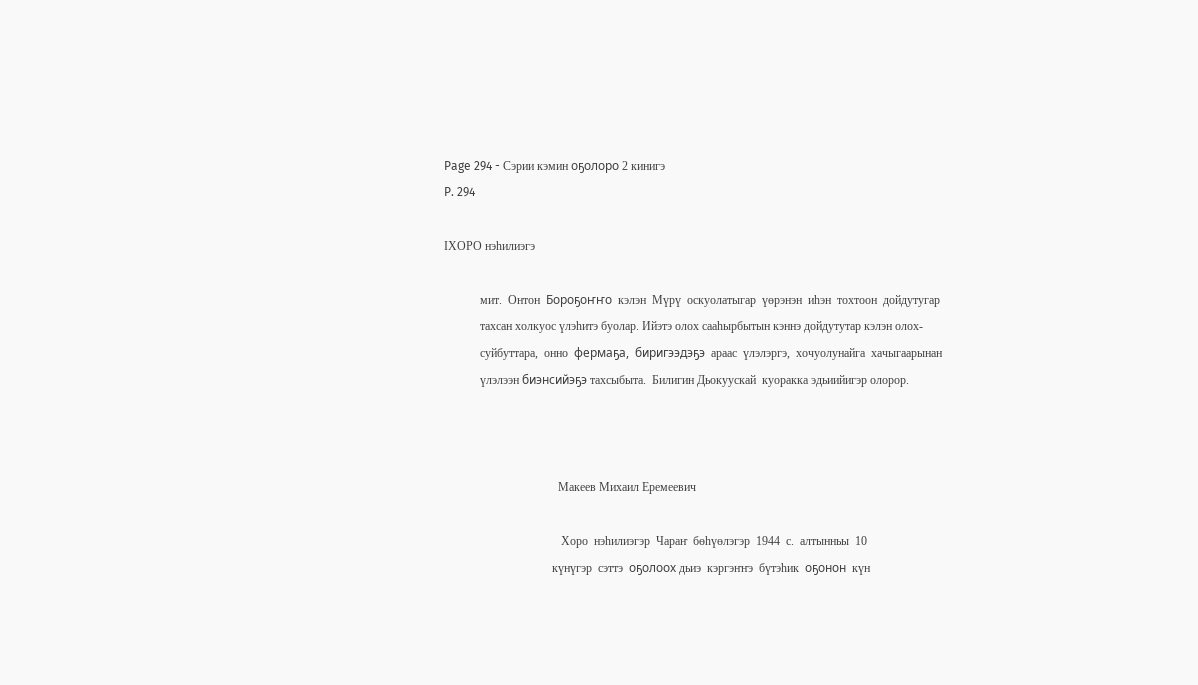Page 294 - Сэрии кэмин оҕолоро 2 кинигэ
P. 294

IХОРО нэһилиэгэ

            мит.  Онтон  Бороҕоҥҥо  кэлэн  Мүрү  оскуолатыгар  үөрэнэн  иһэн  тохтоон  дойдутугар
            тахсан холкуос үлэһитэ буолар. Ийэтэ олох сааһырбытын кэннэ дойдутутар кэлэн олох-
            суйбуттара,  онно  фермаҕа,  биригээдэҕэ  араас  үлэлэргэ,  хочуолунайга  хачыгаарынан
            үлэлээн биэнсийэҕэ тахсыбыта.  Билигин Дьокуускай  куоракка эдьиийигэр олорор.



                                      Макеев Михаил Еремеевич

                                       Хоро  нэһилиэгэр  Чараҥ  бөһүөлэгэр  1944  с.  алтынньы  10
                                    күнүгэр  сэттэ  оҕолоох дьиэ  кэргэҥҥэ  бүтэһик  оҕонон  күн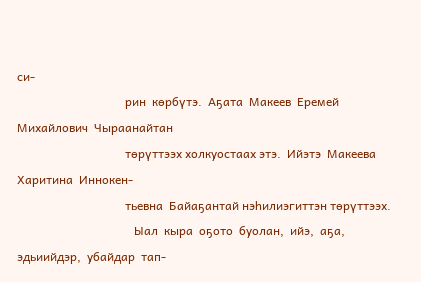си-
                                    рин  көрбүтэ.  Аҕата  Макеев  Еремей  Михайлович  Чыраанайтан
                                    төрүттээх холкуостаах этэ.  Ийэтэ  Макеева  Харитина  Иннокен-
                                    тьевна  Байаҕантай нэһилиэгиттэн төрүттээх.
                                       Ыал  кыра  оҕото  буолан,  ийэ,  аҕа,  эдьиийдэр,  убайдар  тап-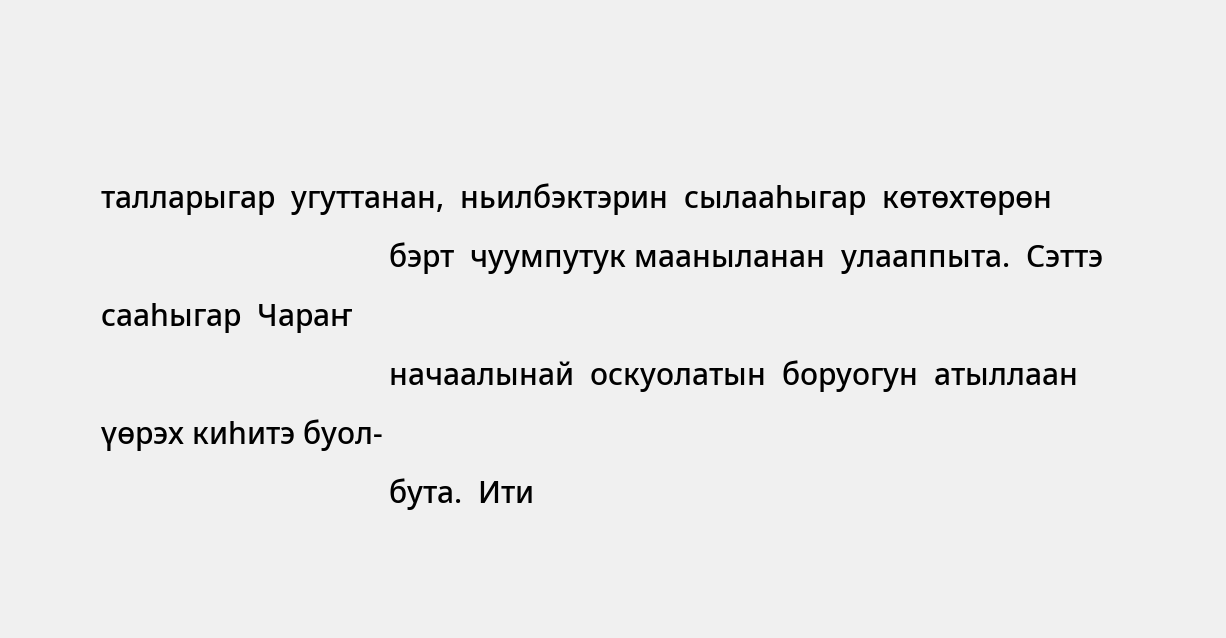талларыгар  угуттанан,  ньилбэктэрин  сылааһыгар  көтөхтөрөн
                                    бэрт  чуумпутук мааныланан  улааппыта.  Сэттэ  сааһыгар  Чараҥ
                                    начаалынай  оскуолатын  боруогун  атыллаан  үөрэх киһитэ буол-
                                    бута.  Ити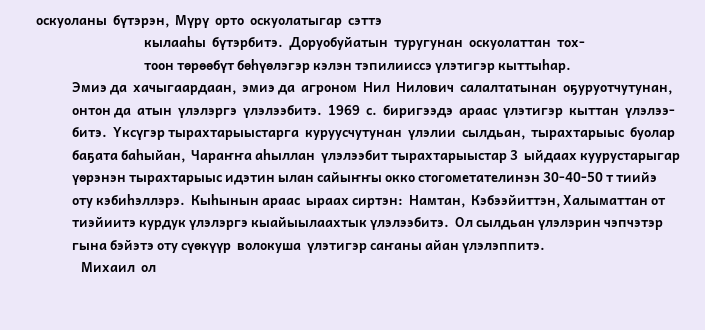оскуоланы  бүтэрэн,  Мүрү  орто  оскуолатыгар  сэттэ
                                    кылааһы  бүтэрбитэ.  Доруобуйатын  туругунан  оскуолаттан  тох-
                                    тоон төрөөбүт бөһүөлэгэр кэлэн тэпилииссэ үлэтигэр кыттыһар.
            Эмиэ да  хачыгаардаан,  эмиэ да  агроном  Нил  Нилович  салалтатынан  оҕуруотчутунан,
            онтон да  атын  үлэлэргэ  үлэлээбитэ.  1969  с.  биригээдэ  араас  үлэтигэр  кыттан  үлэлээ-
            битэ.  Үксүгэр тырахтарыыстарга  куруусчутунан  үлэлии  сылдьан,  тырахтарыыс  буолар
            баҕата баһыйан,  Чараҥҥа аһыллан  үлэлээбит тырахтарыыстар 3  ыйдаах куурустарыгар
            үөрэнэн тырахтарыыс идэтин ылан сайыҥҥы окко стогометателинэн 30-40-50 т тиийэ
            оту кэбиһэллэрэ.  Кыһынын араас  ыраах сиртэн:  Намтан,  Кэбээйиттэн, Халыматтан от
            тиэйиитэ курдук үлэлэргэ кыайыылаахтык үлэлээбитэ.  Ол сылдьан үлэлэрин чэпчэтэр
            гына бэйэтэ оту сүөкүүр  волокуша  үлэтигэр саҥаны айан үлэлэппитэ.
               Михаил  ол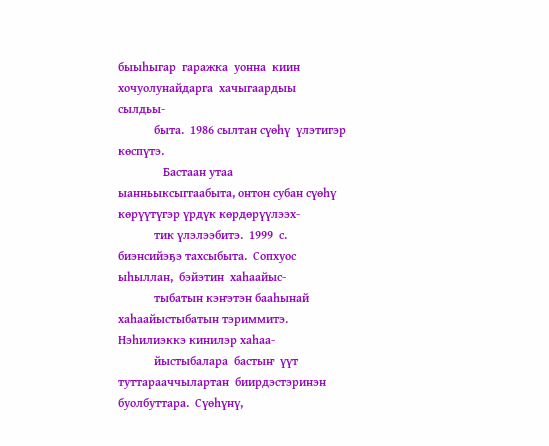быыһыгар  гаражка  уонна  киин  хочуолунайдарга  хачыгаардыы  сылдьы-
            быта.  1986 сылтан сүөһү  үлэтигэр көспүтэ.
               Бастаан утаа ыанньыксыггаабыта, онтон субан сүөһү көрүүтүгэр үрдүк көрдөрүүлээх-
            тик үлэлээбитэ.  1999  с.  биэнсийэҕэ тахсыбыта.  Сопхуос  ыһыллан,  бэйэтин  хаһаайыс-
            тыбатын кэҥэтэн бааһынай хаһаайыстыбатын тэриммитэ.  Нэһилиэккэ кинилэр хаһаа-
            йыстыбалара  бастыҥ  үүт  туттарааччылартан  биирдэстэринэн  буолбуттара.  Сүөһүнү,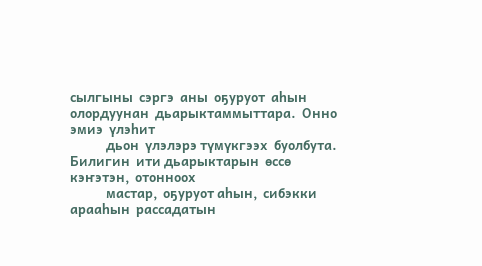сылгыны  сэргэ  аны  оҕуруот  аһын  олордуунан  дьарыктаммыттара.  Онно  эмиэ  үлэһит
            дьон  үлэлэрэ түмүкгээх  буолбута.  Билигин  ити дьарыктарын  өссө  кэҥэтэн,  отонноох
            мастар,  оҕуруот аһын,  сибэкки  арааһын  рассадатын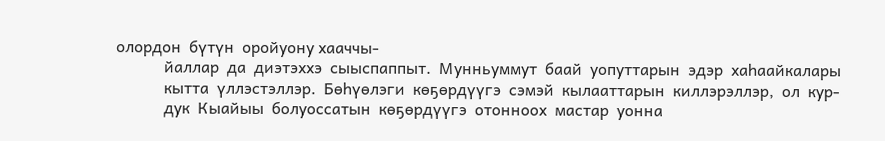олордон  бүтүн  оройуону хааччы-
            йаллар  да  диэтэххэ  сыыспаппыт.  Мунньуммут  баай  уопуттарын  эдэр  хаһаайкалары
            кытта  үллэстэллэр.  Бөһүөлэги  көҕөрдүүгэ  сэмэй  кылааттарын  киллэрэллэр,  ол  кур-
            дук  Кыайыы  болуоссатын  көҕөрдүүгэ  отонноох  мастар  уонна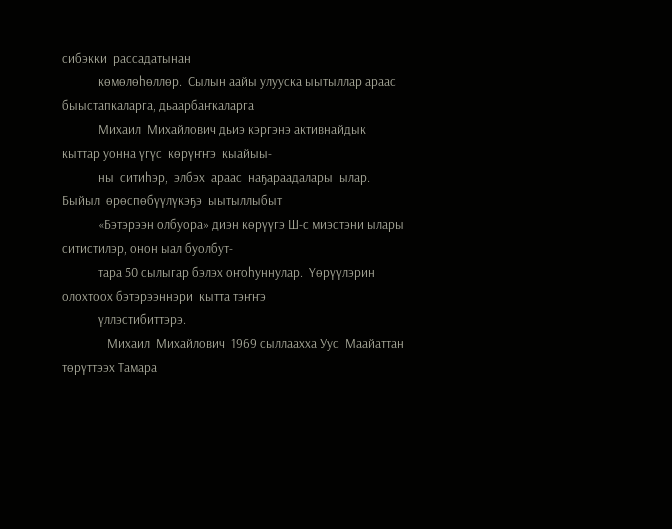сибэкки  рассадатынан
            көмөлөһөллөр.  Сылын аайы улууска ыытыллар араас быыстапкаларга, дьаарбаҥкаларга
            Михаил  Михайлович дьиэ кэргэнэ активнайдык кыттар уонна үгүс  көрүҥҥэ  кыайыы-
            ны  ситиһэр,  элбэх  араас  наҕараадалары  ылар.  Быйыл  өрөспөбүүлүкэҕэ  ыытыллыбыт
            «Бэтэрээн олбуора» диэн көрүүгэ Ш-с миэстэни ылары ситистилэр, онон ыал буолбут-
            тара 50 сылыгар бэлэх оҥоһуннулар.  Үөрүүлэрин олохтоох бэтэрээннэри  кытта тэҥҥэ
            үллэстибиттэрэ.
               Михаил  Михайлович  1969 сыллаахха Уус  Маайаттан  төрүттээх Тамара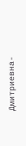Дмитриевна-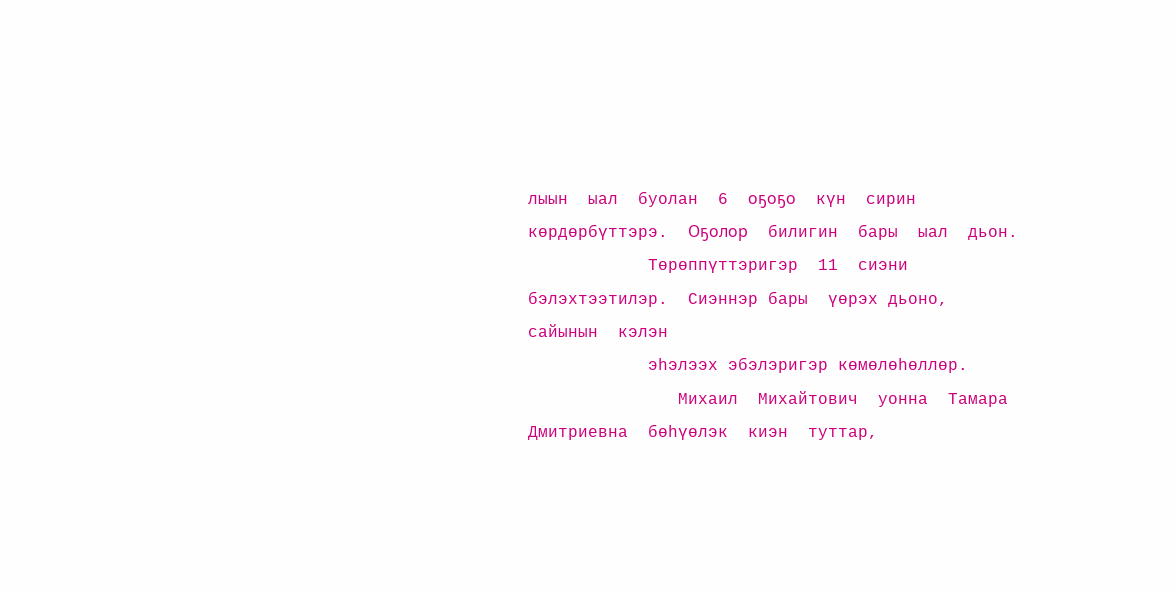лыын  ыал  буолан  6  оҕоҕо  күн  сирин  көрдөрбүттэрэ.  Оҕолор  билигин  бары  ыал  дьон.
            Төрөппүттэригэр  11  сиэни бэлэхтээтилэр.  Сиэннэр бары  үөрэх дьоно,  сайынын  кэлэн
            эһэлээх эбэлэригэр көмөлөһөллөр.
               Михаил  Михайтович  уонна  Тамара  Дмитриевна  бөһүөлэк  киэн  туттар,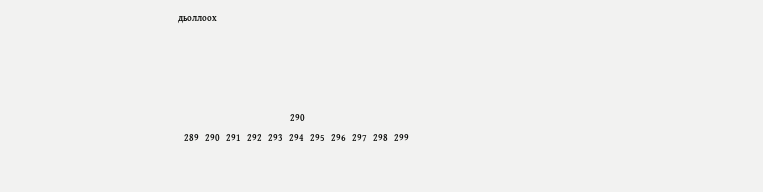дьоллоох




                                                        290
   289   290   291   292   293   294   295   296   297   298   299